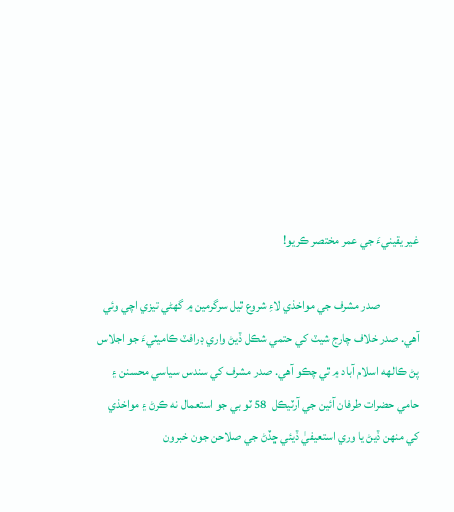غير يقينيءَ جي عمر مختصر ڪريو!

                صدر مشرف جي مواخذي لاءِ شروع ٿيل سرگرمين ۾ گهڻي تيزي اچي وئي آهي. صدر خلاف چارج شيٽ کي حتمي شڪل ڏيڻ واري ڊرافٽ ڪاميٽيءَ جو اجلاس پڻ ڪالهه اسلام آباد ۾ ٿي چڪو آهي. صدر مشرف کي سندس سياسي محسنن ۽ حامي حضرات طرفان آئين جي آرٽيڪل  58 ٽو بي جو استعمال نه ڪرڻ ۽ مواخذي کي منهن ڏيڻ يا وري استعيفيٰ ڏيئي ڇڏڻ جي صلاحن جون خبرون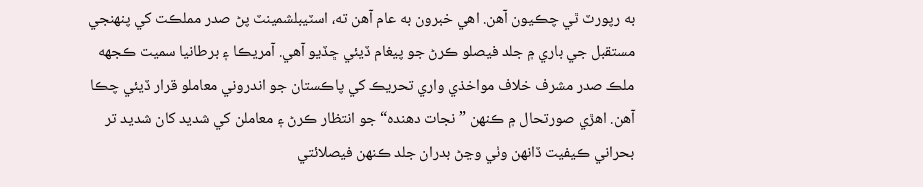به رپورٽ ٿي چڪيون آهن. اهي خبرون به عام آهن ته، اسٽيبلشمينٽ پڻ صدر مملڪت کي پنهنجي مستقبل جي باري ۾ جلد فيصلو ڪرڻ جو پيغام ڏيئي ڇڏيو آهي. آمريڪا ۽ برطانيا سميت ڪجهه ملڪ صدر مشرف خلاف مواخذي واري تحريڪ کي پاڪستان جو اندروني معاملو قرار ڏيئي چڪا آهن. اهڙي صورتحال ۾ ڪنهن ”نجات دهنده“ جو انتظار ڪرڻ ۽ معاملن کي شديد کان شديد تر بحراني ڪيفيت ڏانهن وٺي وڃڻ بدران جلد ڪنهن فيصلائتي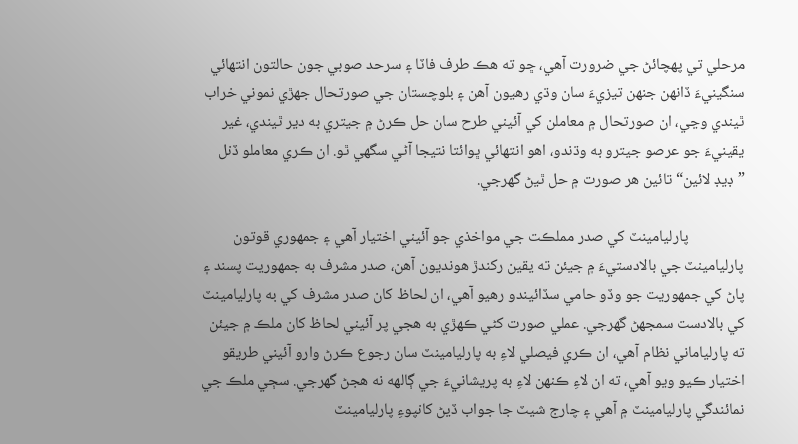مرحلي تي پهچائڻ جي ضرورت آهي، ڇو ته هڪ طرف فاٽا ۽ سرحد صوبي جون حالتون انتهائي سنگينيءَ ڏانهن جنهن تيزيءَ سان وڌي رهيون آهن ۽ بلوچستان جي صورتحال جهڙي نموني خراب ٿيندي وڃي، ان صورتحال ۾ معاملن کي آئيني طرح سان حل ڪرڻ ۾ جيتري به دير ٿيندي، غير يقينيءَ جو عرصو جيترو به وڌندو، اهو انتهائي ڀوائتا نتيجا آڻي سگهي ٿو. ان ڪري معاملو ڏنل ”ڊيڊ لائين“ تائين هر صورت ۾ حل ٿيڻ گهرجي.

                پارليامينٽ کي صدر مملڪت جي مواخذي جو آئيني اختيار آهي ۽ جمهوري قوتون پارليامينٽ جي بالادستيءَ ۾ جيئن ته يقين رکندڙ هونديون آهن، صدر مشرف به جمهوريت پسند ۽ پاڻ کي جمهوريت جو وڏو حامي سڏائيندو رهيو آهي، ان لحاظ کان صدر مشرف کي به پارليامينٽ کي بالادست سمجهڻ گهرجي. عملي صورت کڻي ڪهڙي به هجي پر آئيني لحاظ کان ملڪ ۾ جيئن ته پارلياماني نظام آهي، ان ڪري فيصلي لاءِ به پارليامينٽ سان رجوع ڪرڻ وارو آئيني طريقو اختيار ڪيو ويو آهي، ته ان لاءِ ڪنهن لاءِ به پريشانيءَ جي ڳالهه نه هجڻ گهرجي. سڄي ملڪ جي نمائندگي پارليامينٽ ۾ آهي ۽ چارج شيٽ جا جواب ڏيڻ کانپوءِ پارليامينٽ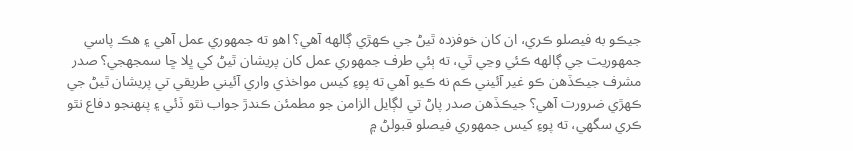جيڪو به فيصلو ڪري، ان کان خوفزده ٿيڻ جي ڪهڙي ڳالهه آهي؟ اهو ته جمهوري عمل آهي ۽ هڪ پاسي جمهوريت جي ڳالهه ڪئي وڃي ٿي، ته ٻئي طرف جمهوري عمل کان پريشان ٿيڻ کي ڀلا ڇا سمجهجي؟ صدر مشرف جيڪڏهن ڪو غير آئيني ڪم نه ڪيو آهي ته پوءِ کيس مواخذي واري آئيني طريقي تي پريشان ٿيڻ جي ڪهڙي ضرورت آهي؟ جيڪڏهن صدر پاڻ تي لڳايل الزامن جو مطمئن ڪندڙ جواب نٿو ڏئي ۽ پنهنجو دفاع نٿو ڪري سگهي، ته پوءِ کيس جمهوري فيصلو قبولڻ ۾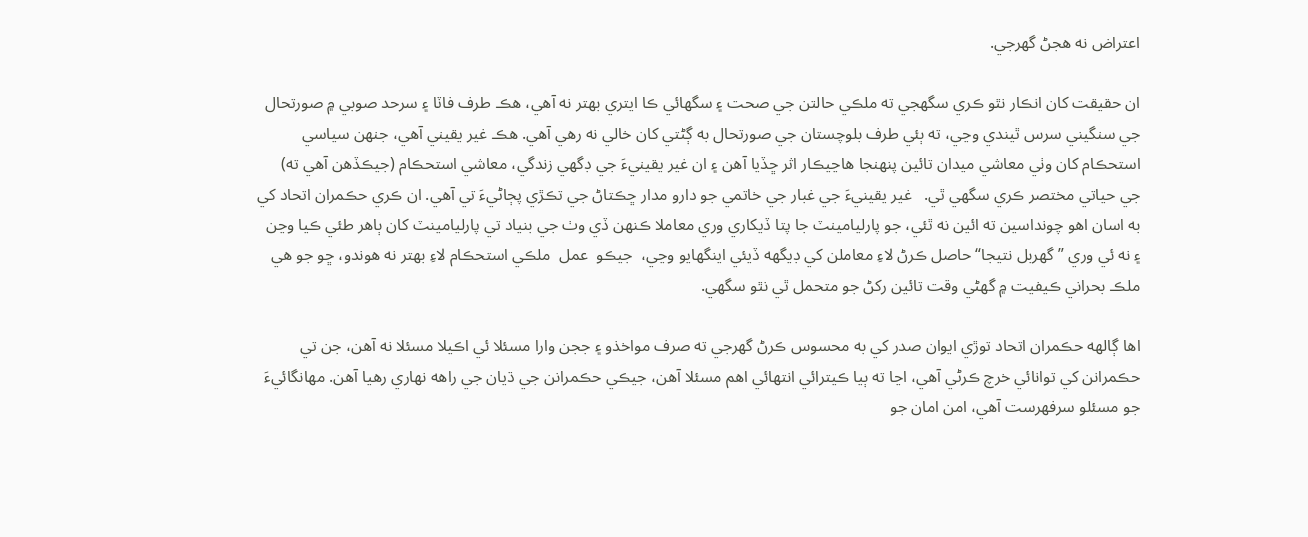اعتراض نه هجڻ گهرجي.

ان حقيقت کان انڪار نٿو ڪري سگهجي ته ملڪي حالتن جي صحت ۽ سگهائي ڪا ايتري بهتر نه آهي، هڪ طرف فاٽا ۽ سرحد صوبي ۾ صورتحال جي سنگيني سرس ٿيندي وڃي، ته ٻئي طرف بلوچستان جي صورتحال به ڳڻتي کان خالي نه رهي آهي. هڪ غير يقيني آهي، جنهن سياسي استحڪام کان وٺي معاشي ميدان تائين پنهنجا هاڃيڪار اثر ڇڏيا آهن ۽ ان غير يقينيءَ جي ڊگهي زندگي، معاشي استحڪام (جيڪڏهن آهي ته) جي حياتي مختصر ڪري سگهي ٿي.   غير يقينيءَ جي غبار جي خاتمي جو دارو مدار ڇڪتاڻ جي تڪڙي پڄاڻيءَ تي آهي. ان ڪري حڪمران اتحاد کي به اسان اهو چونداسين ته ائين نه ٿئي، جو پارليامينٽ جا پتا ڏيکاري وري معاملا ڪنهن ڏي وٺ جي بنياد تي پارليامينٽ کان ٻاهر طئي ڪيا وڃن ۽ نه ئي وري ”گهربل نتيجا“ حاصل ڪرڻ لاءِ معاملن کي ڊيگهه ڏيئي اينگهايو وڃي،  جيڪو  عمل  ملڪي استحڪام لاءِ بهتر نه هوندو، ڇو جو هي ملڪ بحراني ڪيفيت ۾ گهڻي وقت تائين رکڻ جو متحمل ٿي نٿو سگهي.

اها ڳالهه حڪمران اتحاد توڙي ايوان صدر کي به محسوس ڪرڻ گهرجي ته صرف مواخذو ۽ ججن وارا مسئلا ئي اڪيلا مسئلا نه آهن، جن تي حڪمرانن کي توانائي خرچ ڪرڻي آهي، اڃا ته ٻيا ڪيترائي انتهائي اهم مسئلا آهن، جيڪي حڪمرانن جي ڌيان جي راهه نهاري رهيا آهن. مهانگائيءَ جو مسئلو سرفهرست آهي، امن امان جو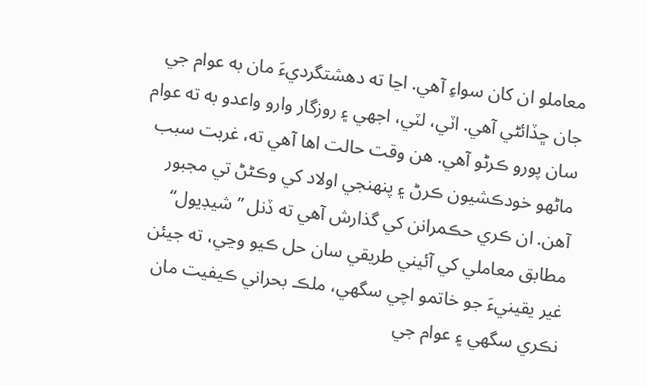معاملو ان کان سواءِ آهي. اڃا ته دهشتگرديءَ مان به عوام جي جان ڇڏائڻي آهي. اٽي، لٽي، اجهي ۽ روزگار وارو واعدو به ته عوام سان پورو ڪرڻو آهي. هن وقت حالت اها آهي ته، غربت سبب ماڻهو خودڪشيون ڪرڻ ۽ پنهنجي اولاد کي وڪڻڻ تي مجبور آهن. ان ڪري حڪمرانن کي گذارش آهي ته ڏنل ”شيڊيول“ مطابق معاملي کي آئيني طريقي سان حل ڪيو وڃي، ته جيئن غير يقينيءَ جو خاتمو اچي سگهي، ملڪ بحراني ڪيفيت مان نڪري سگهي ۽ عوام جي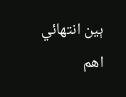ٻين انتهائي اهم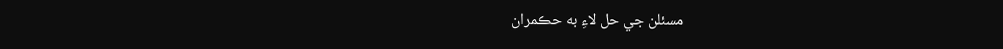مسئلن جي حل لاءِ به حڪمران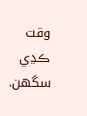وقت ڪڍي سگهن.